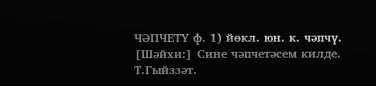ЧӘПЧЕТҮ ф. 1) йөкл. юн. к. чәпчү. [Шәйхи:] Сине чәпчетәсем килде. Т.Гыйззәт.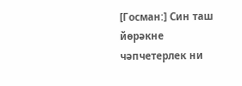[Госман:] Син таш йөрәкне чәпчетерлек ни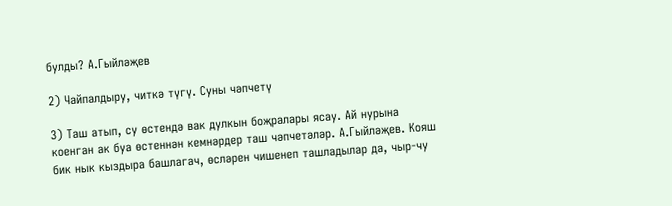булды? А.Гыйләҗев

2) Чайпалдыру, читкә түгү. Суны чәпчетү

3) Таш атып, су өстендә вак дулкын боҗралары ясау. Ай нурына коенган ак буа өстеннән кемнәрдер таш чәпчетәләр. А.Гыйләҗев. Кояш бик нык кыздыра башлагач, өсләрен чишенеп ташладылар да, чыр-чу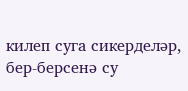килеп суга сикерделәр, бер-берсенә су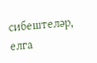сибештеләр, елга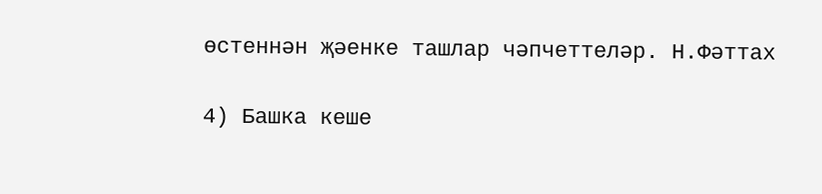өстеннән җәенке ташлар чәпчеттеләр. Н.Фәттах

4) Башка кеше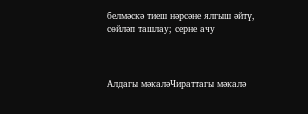белмәскә тиеш нәрсәне ялгыш әйтү, сөйләп ташлау; серне ачу



Алдагы мәкаләЧираттагы мәкалә